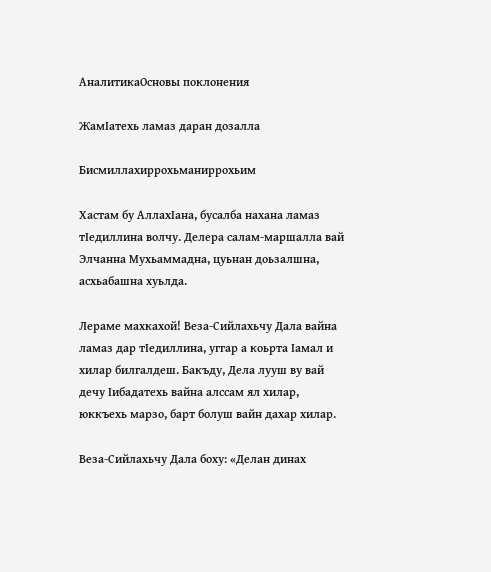АналитикаОсновы поклонения

ЖамIатехь ламаз даран дозалла

Бисмиллахиррохьманиррохьим

Хастам бу АллахIана, бусалба нахана ламаз тIедиллина волчу. Делера салам-маршалла вай Элчанна Мухьаммадна, цуьнан доьзалшна, асхьабашна хуьлда.

Лераме махкахой! Веза-Сийлахьчу Дала вайна ламаз дар тIедиллина, уггар а коьрта Iамал и хилар билгалдеш. Бакъду, Дела лууш ву вай дечу Iибадатехь вайна алссам ял хилар, юккъехь марзо, барт болуш вайн дахар хилар.

Веза-Сийлахьчу Дала боху: «Делан динах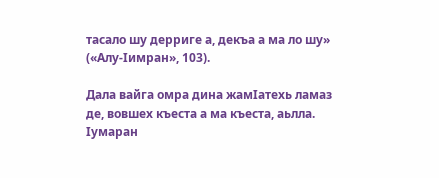тасало шу дерриге а, декъа а ма ло шу» («Алу-Iимран», 103).

Дала вайга омра дина жамIатехь ламаз де, вовшех къеста а ма къеста, аьлла. Iумаран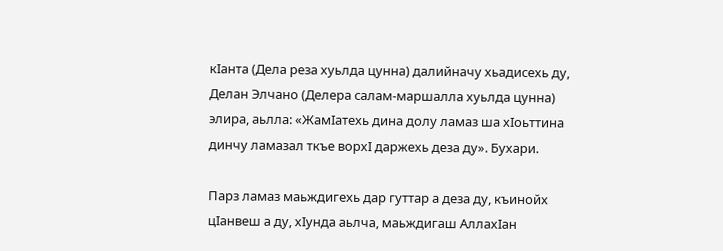кIанта (Дела реза хуьлда цунна) далийначу хьадисехь ду, Делан Элчано (Делера салам-маршалла хуьлда цунна) элира, аьлла: «ЖамIатехь дина долу ламаз ша хIоьттина динчу ламазал ткъе ворхI даржехь деза ду». Бухари.

Парз ламаз маьждигехь дар гуттар а деза ду, къинойх цIанвеш а ду, хIунда аьлча, маьждигаш АллахIан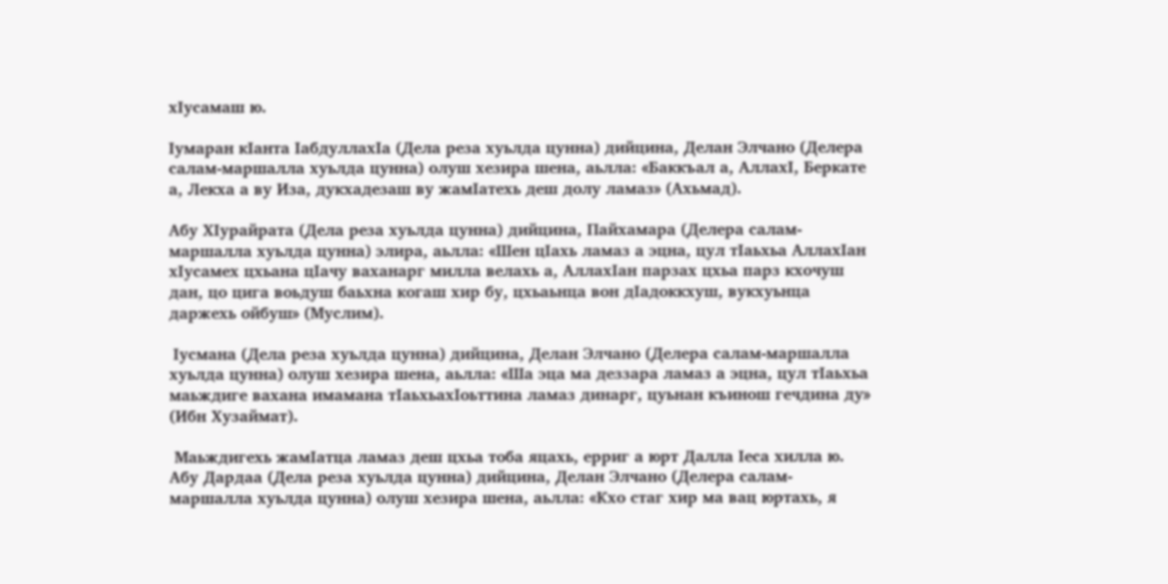хIусамаш ю.

Iумаран кIанта IабдуллахIа (Дела реза хуьлда цунна) дийцина, Делан Элчано (Делера салам-маршалла хуьлда цунна) олуш хезира шена, аьлла: «Баккъал а, АллахI, Беркате а, Лекха а ву Иза, дукхадезаш ву жамIатехь деш долу ламаз» (Ахьмад).

Абу ХIурайрата (Дела реза хуьлда цунна) дийцина, Пайхамара (Делера салам-маршалла хуьлда цунна) элира, аьлла: «Шен цIахь ламаз а эцна, цул тIаьхьа АллахIан хIусамех цхьана цIачу ваханарг милла велахь а, АллахIан парзах цхьа парз кхочуш дан, цо цига воьдуш баьхна когаш хир бу, цхьаьнца вон дIадоккхуш, вукхуьнца даржехь ойбуш» (Муслим).

 Iусмана (Дела реза хуьлда цунна) дийцина, Делан Элчано (Делера салам-маршалла хуьлда цунна) олуш хезира шена, аьлла: «Ша эца ма деззара ламаз а эцна, цул тIаьхьа маьждиге вахана имамана тIаьхьахIоьттина ламаз динарг, цуьнан къинош гечдина ду» (Ибн Хузаймат).

 Маьждигехь жамIатца ламаз деш цхьа тоба яцахь, ерриг а юрт Далла Iеса хилла ю. Абу Дардаа (Дела реза хуьлда цунна) дийцина, Делан Элчано (Делера салам-маршалла хуьлда цунна) олуш хезира шена, аьлла: «Кхо стаг хир ма вац юртахь, я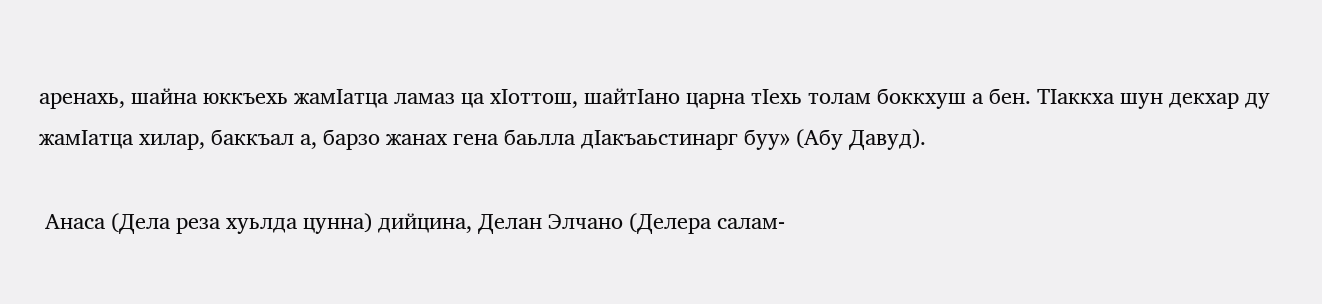аренахь, шайна юккъехь жамIатца ламаз ца хIоттош, шайтIано царна тIехь толам боккхуш а бен. ТIаккха шун декхар ду жамIатца хилар, баккъал а, барзо жанах гена баьлла дIакъаьстинарг буу» (Абу Давуд).

 Анаса (Дела реза хуьлда цунна) дийцина, Делан Элчано (Делера салам-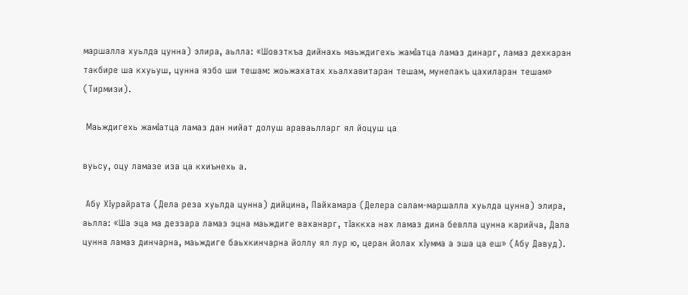маршалла хуьлда цунна) элира, аьлла: «Шовзткъа дийнахь маьждигехь жамIатца ламаз динарг, ламаз дехкаран такбире ша кхуьуш, цунна язбо ши тешам: жоьжахатах хьалхавитаран тешам, мунепакъ цахиларан тешам» (Тирмизи).

 Маьждигехь жамIатца ламаз дан нийат долуш араваьлларг ял йоцуш ца

вуьсу, оцу ламазе иза ца кхиънехь а.

 Абу ХIурайрата (Дела реза хуьлда цунна) дийцина, Пайхамара (Делера салам-маршалла хуьлда цунна) элира, аьлла: «Ша эца ма деззара ламаз эцна маьждиге ваханарг, тIаккха нах ламаз дина бевлла цунна карийча, Дала цунна ламаз динчарна, маьждиге баьхкинчарна йоллу ял лур ю, церан йолах хIумма а эша ца еш» (Абу Давуд).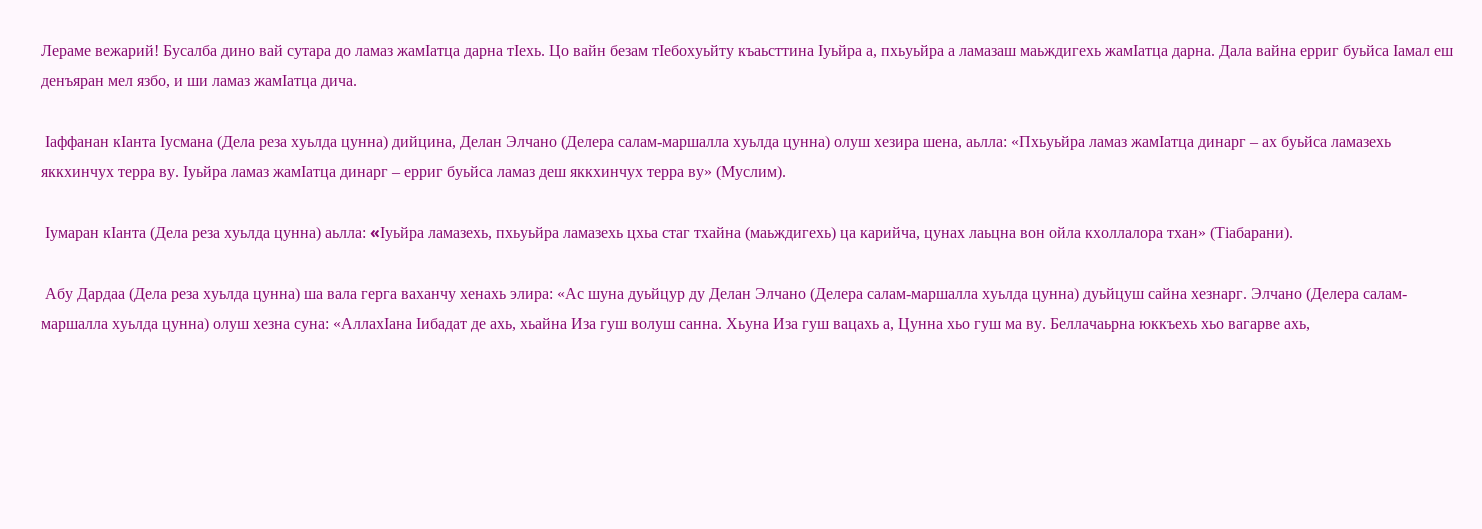Лераме вежарий! Бусалба дино вай сутара до ламаз жамIатца дарна тIехь. Цо вайн безам тIебохуьйту къаьсттина Iуьйра а, пхьуьйра а ламазаш маьждигехь жамIатца дарна. Дала вайна ерриг буьйса Iамал еш денъяран мел язбо, и ши ламаз жамIатца дича.

 Iаффанан кIанта Iусмана (Дела реза хуьлда цунна) дийцина, Делан Элчано (Делера салам-маршалла хуьлда цунна) олуш хезира шена, аьлла: «Пхьуьйра ламаз жамIатца динарг – ах буьйса ламазехь яккхинчух терра ву. Iуьйра ламаз жамIатца динарг – ерриг буьйса ламаз деш яккхинчух терра ву» (Муслим).

 Iумаран кIанта (Дела реза хуьлда цунна) аьлла: «Iуьйра ламазехь, пхьуьйра ламазехь цхьа стаг тхайна (маьждигехь) ца карийча, цунах лаьцна вон ойла кхоллалора тхан» (Тiабарани).

 Абу Дардаа (Дела реза хуьлда цунна) ша вала герга ваханчу хенахь элира: «Ас шуна дуьйцур ду Делан Элчано (Делера салам-маршалла хуьлда цунна) дуьйцуш сайна хезнарг. Элчано (Делера салам-маршалла хуьлда цунна) олуш хезна суна: «АллахIана Iибадат де ахь, хьайна Иза гуш волуш санна. Хьуна Иза гуш вацахь а, Цунна хьо гуш ма ву. Беллачаьрна юккъехь хьо вагарве ахь,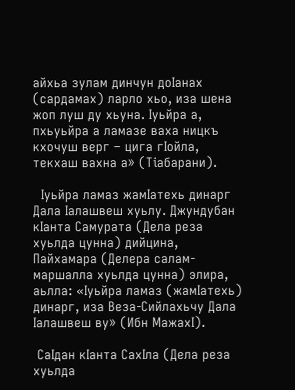айхьа зулам динчун доIанах (сардамах) ларло хьо, иза шена жоп луш ду хьуна. Iуьйра а, пхьуьйра а ламазе ваха ницкъ кхочуш верг – цига гIойла, текхаш вахна а» (Тiабарани).

 Iуьйра ламаз жамIатехь динарг Дала Iалашвеш хуьлу. Джундубан кIанта Самурата (Дела реза хуьлда цунна) дийцина, Пайхамара (Делера салам-маршалла хуьлда цунна) элира, аьлла: «Iуьйра ламаз (жамIатехь) динарг, иза Веза-Сийлахьчу Дала Iалашвеш ву» (Ибн МажахI).

 СаIдан кIанта СахIла (Дела реза хуьлда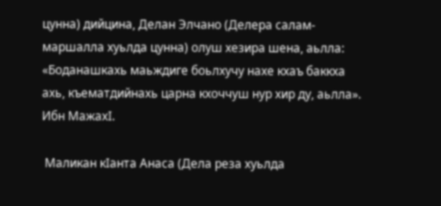цунна) дийцина, Делан Элчано (Делера салам-маршалла хуьлда цунна) олуш хезира шена, аьлла: «Боданашкахь маьждиге боьлхучу нахе кхаъ баккха ахь, къематдийнахь царна кхоччуш нур хир ду, аьлла». Ибн МажахI.

 Маликан кIанта Анаса (Дела реза хуьлда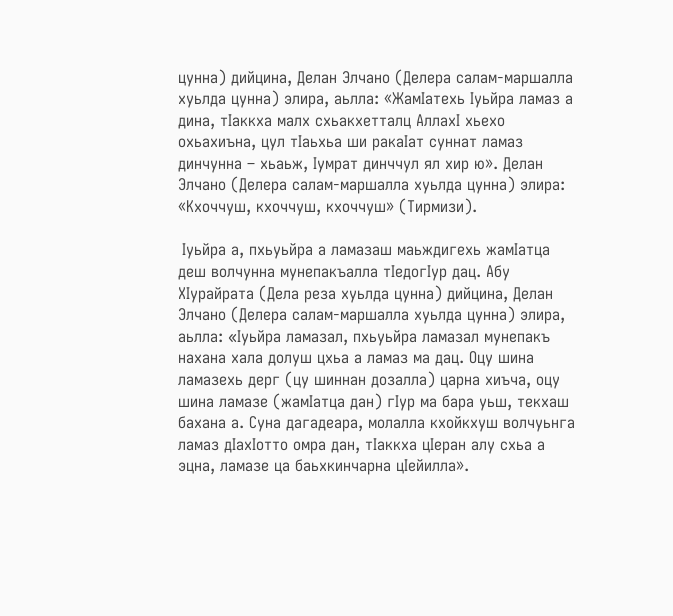цунна) дийцина, Делан Элчано (Делера салам-маршалла хуьлда цунна) элира, аьлла: «ЖамIатехь Iуьйра ламаз а дина, тIаккха малх схьакхетталц АллахI хьехо охьахиъна, цул тIаьхьа ши ракаIат суннат ламаз динчунна – хьаьж, Iумрат динччул ял хир ю». Делан Элчано (Делера салам-маршалла хуьлда цунна) элира: «Кхоччуш, кхоччуш, кхоччуш» (Тирмизи).

 Iуьйра а, пхьуьйра а ламазаш маьждигехь жамIатца деш волчунна мунепакъалла тIедогIур дац. Абу ХIурайрата (Дела реза хуьлда цунна) дийцина, Делан Элчано (Делера салам-маршалла хуьлда цунна) элира, аьлла: «Iуьйра ламазал, пхьуьйра ламазал мунепакъ нахана хала долуш цхьа а ламаз ма дац. Оцу шина ламазехь дерг (цу шиннан дозалла) царна хиъча, оцу шина ламазе (жамIатца дан) гIур ма бара уьш, текхаш бахана а. Суна дагадеара, молалла кхойкхуш волчуьнга ламаз дIахIотто омра дан, тIаккха цIеран алу схьа а эцна, ламазе ца баьхкинчарна цIейилла».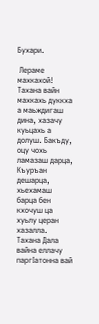Бухари.

 Лераме махкахой! Тахана вайн махкахь дуккха а маьждигаш дина, хазачу куьцахь а долуш. Бакъду, оцу чохь ламазаш дарца, Къуръан дешарца, хьехамаш барца бен кхочуш ца хуьлу церан хазалла. Тахана Дала вайна еллачу паргIатонна вай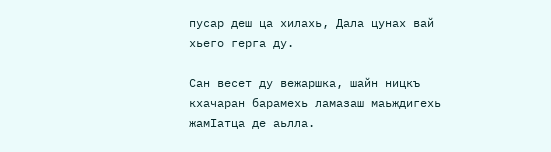пусар деш ца хилахь, Дала цунах вай хьего герга ду.

Сан весет ду вежаршка, шайн ницкъ кхачаран барамехь ламазаш маьждигехь жамIатца де аьлла.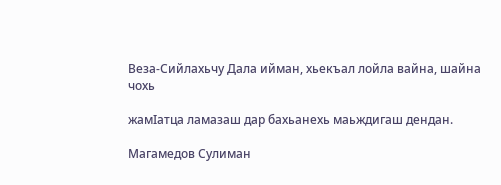Веза-Сийлахьчу Дала ийман, хьекъал лойла вайна, шайна чохь

жамIатца ламазаш дар бахьанехь маьждигаш дендан.

Магамедов Сулиман